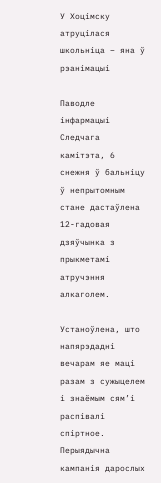У Хоцімску атруцілася школьніца – яна ў рэанімацыі

Паводле інфармацыі Следчага камітэта, 6 снежня ў бальніцу ў непрытомным стане дастаўлена 12-гадовая дзяўчынка з прыкметамі атручэння алкаголем.

Устаноўлена, што напярэдадні вечарам яе маці разам з сужыцелем і знаёмым сям’і распівалі спіртное. Перыядычна кампанія дарослых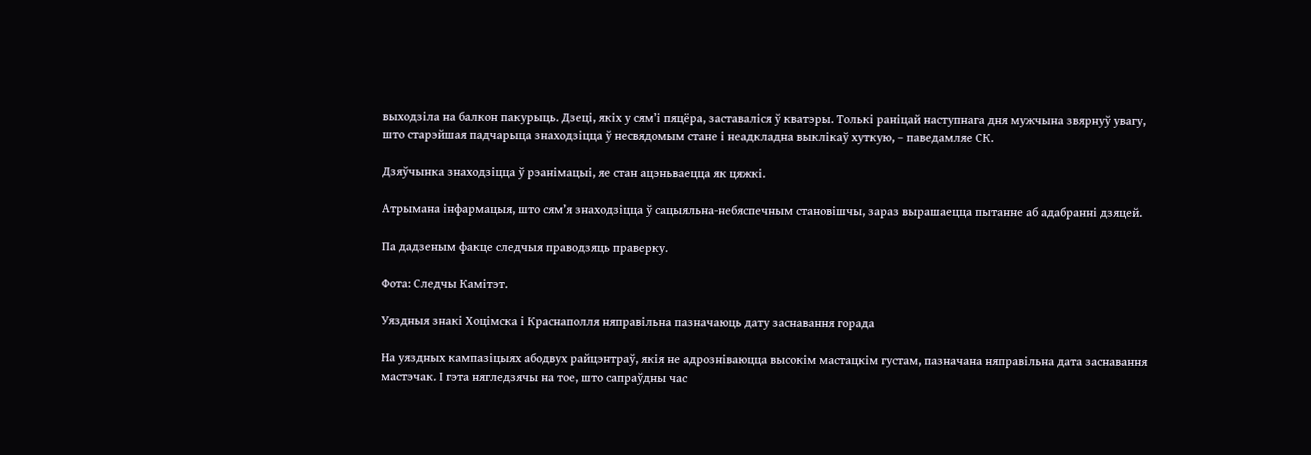выходзіла на балкон пакурыць. Дзеці, якіх у сям’і пяцёра, заставаліся ў кватэры. Толькі раніцай наступнага дня мужчына звярнуў увагу, што старэйшая падчарыца знаходзіцца ў несвядомым стане і неадкладна выклікаў хуткую, – паведамляе СК.

Дзяўчынка знаходзіцца ў рэанімацыі, яе стан ацэньваецца як цяжкі.

Атрымана інфармацыя, што сям’я знаходзіцца ў сацыяльна-небяспечным становішчы, зараз вырашаецца пытанне аб адабранні дзяцей.

Па дадзеным факце следчыя праводзяць праверку.

Фота: Следчы Камітэт.

Уяздныя знакі Хоцімска і Краснаполля няправільна пазначаюць дату заснавання горада

На уяздных кампазіцыях абодвух райцэнтраў, якія не адрозніваюцца высокім мастацкім густам, пазначана няправільна дата заснавання мастэчак. І гэта нягледзячы на тое, што сапраўдны час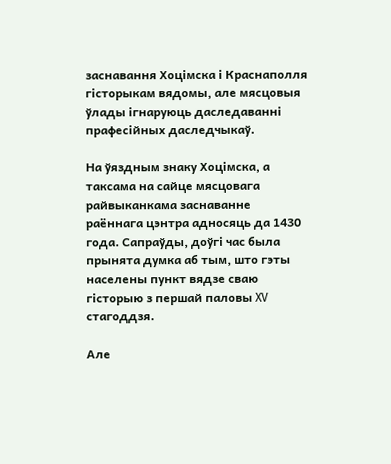заснавання Хоцімска і Краснаполля гісторыкам вядомы, але мясцовыя ўлады ігнаруюць даследаванні прафесійных даследчыкаў.

На ўяздным знаку Хоцімска, а таксама на сайце мясцовага райвыканкама заснаванне раённага цэнтра адносяць да 1430 года. Сапраўды, доўгі час была прынята думка аб тым, што гэты населены пункт вядзе сваю гісторыю з першай паловы XV стагоддзя.

Але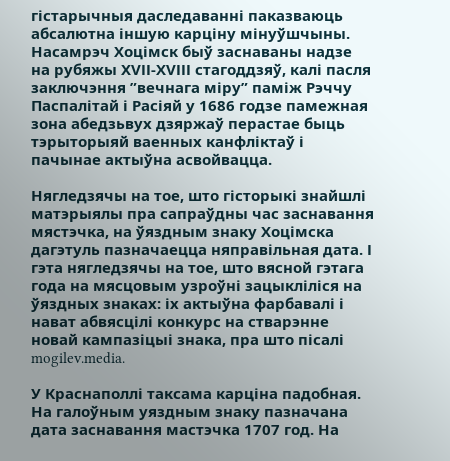гістарычныя даследаванні паказваюць абсалютна іншую карціну мінуўшчыны. Насамрэч Хоцімск быў заснаваны надзе на рубяжы XVІІ-ХVІІІ стагоддзяў, калі пасля заключэння ”вечнага міру” паміж Рэччу Паспалітай і Расіяй у 1686 годзе памежная зона абедзьвух дзяржаў перастае быць тэрыторыяй ваенных канфліктаў і пачынае актыўна асвойвацца.

Нягледзячы на тое, што гісторыкі знайшлі матэрыялы пра сапраўдны час заснавання мястэчка, на ўяздным знаку Хоцімска дагэтуль пазначаецца няправільная дата. І гэта нягледзячы на тое, што вясной гэтага года на мясцовым узроўні зацыкліліся на ўяздных знаках: іх актыўна фарбавалі і нават абвясцілі конкурс на стварэнне новай кампазіцыі знака, пра што пісалі mogilev.media.

У Краснаполлі таксама карціна падобная. На галоўным уяздным знаку пазначана дата заснавання мастэчка 1707 год. На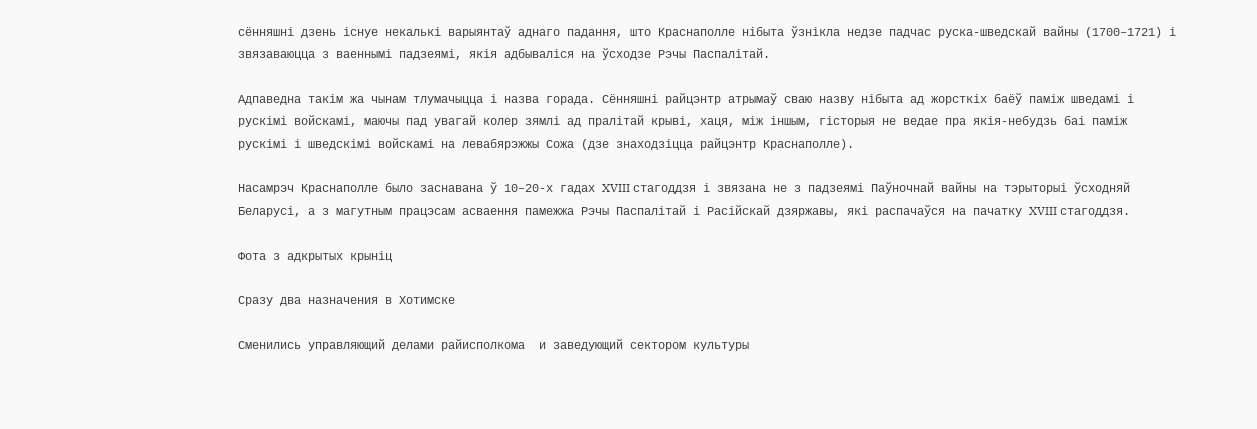сённяшні дзень існуе некалькі варыянтаў аднаго падання, што Краснаполле нібыта ўзнікла недзе падчас руска-шведскай вайны (1700–1721) і звязаваюцца з ваеннымі падзеямі, якія адбываліся на ўсходзе Рэчы Паспалітай.

Адпаведна такім жа чынам тлумачыцца і назва горада. Сённяшні райцэнтр атрымаў сваю назву нібыта ад жорсткіх баёў паміж шведамі і рускімі войскамі, маючы пад увагай колер зямлі ад пралітай крыві, хаця, між іншым, гісторыя не ведае пра якія-небудзь баі паміж рускімі і шведскімі войскамі на левабярэжжы Сожа (дзе знаходзіцца райцэнтр Краснаполле).

Насамрэч Краснаполле было заснавана ў 10–20-х гадах XVIII стагоддзя і звязана не з падзеямі Паўночнай вайны на тэрыторыі ўсходняй Беларусі, а з магутным працэсам асваення памежжа Рэчы Паспалітай і Расійскай дзяржавы, які распачаўся на пачатку XVIII стагоддзя.

Фота з адкрытых крыніц

Сразу два назначения в Хотимске

Сменились управляющий делами райисполкома  и заведующий сектором культуры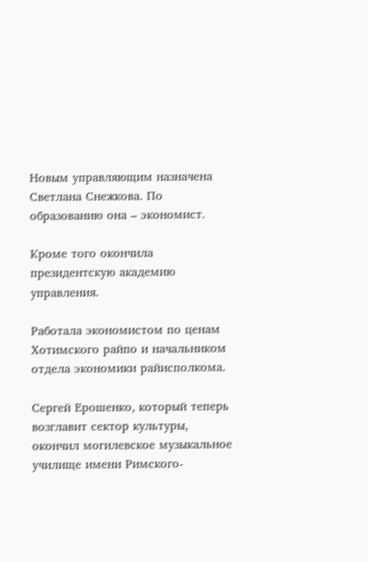Новым управляющим назначена Светлана Снежкова. По образованию она – экономист.

Кроме того окончила президентскую академию управления.

Работала экономистом по ценам Хотимского райпо и начальником отдела экономики райисполкома.

Сергей Ерошенко, который теперь возглавит сектор культуры, окончил могилевское музыкальное училище имени Римского-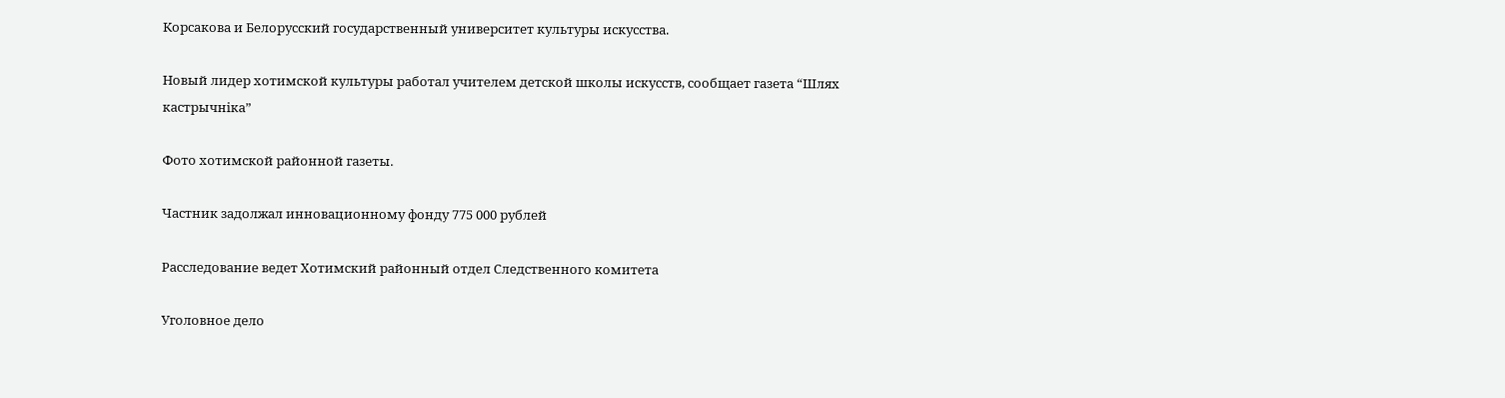Корсакова и Белорусский государственный университет культуры искусства.

Новый лидер хотимской культуры работал учителем детской школы искусств, сообщает газета “Шлях кастрычнiка”

Фото хотимской районной газеты.

Частник задолжал инновационному фонду 775 000 рублей

Расследование ведет Хотимский районный отдел Следственного комитета

Уголовное дело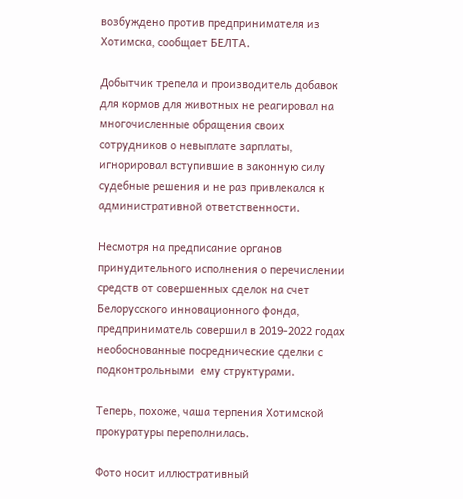возбуждено против предпринимателя из Хотимска, сообщает БЕЛТА.

Добытчик трепела и производитель добавок для кормов для животных не реагировал на многочисленные обращения своих сотрудников о невыплате зарплаты,  игнорировал вступившие в законную силу судебные решения и не раз привлекался к административной ответственности.

Несмотря на предписание органов принудительного исполнения о перечислении средств от совершенных сделок на счет  Белорусского инновационного фонда, предприниматель совершил в 2019-2022 годах необоснованные посреднические сделки с подконтрольными  ему структурами.

Теперь, похоже, чаша терпения Хотимской прокуратуры переполнилась.

Фото носит иллюстративный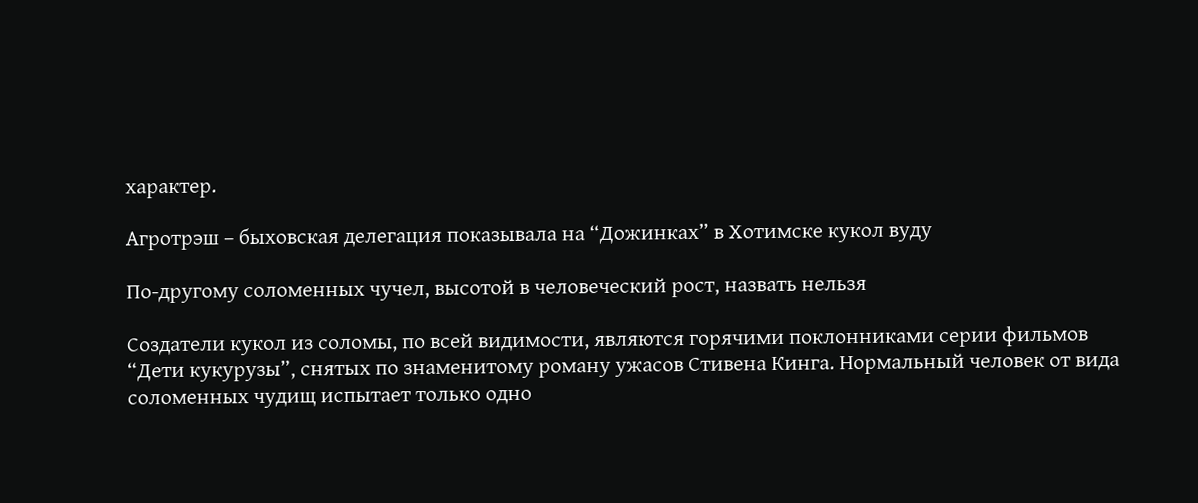характер.

Агротрэш – быховская делегация показывала на “Дожинках” в Хотимске кукол вуду

По-другому соломенных чучел, высотой в человеческий рост, назвать нельзя

Создатели кукол из соломы, по всей видимости, являются горячими поклонниками серии фильмов “Дети кукурузы”, снятых по знаменитому роману ужасов Стивена Кинга. Нормальный человек от вида соломенных чудищ испытает только одно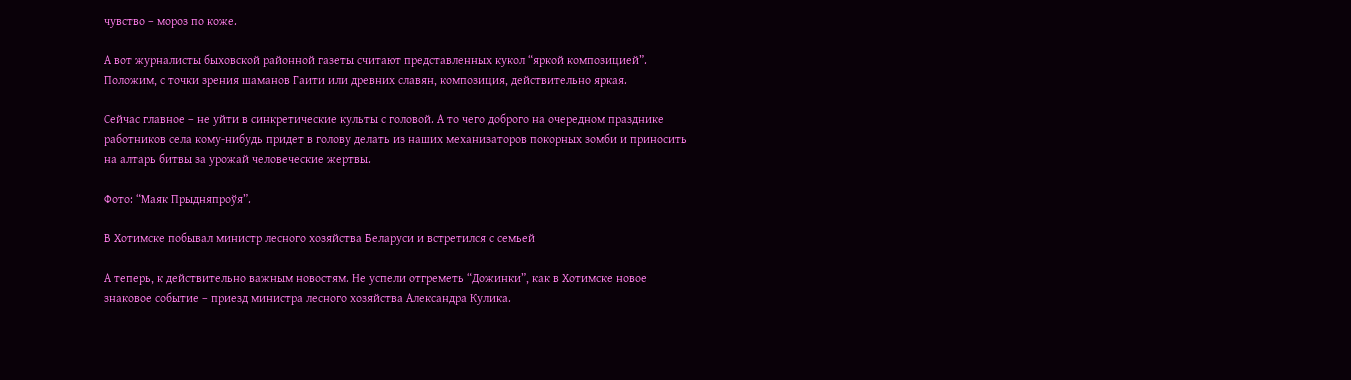чувство – мороз по коже.

А вот журналисты быховской районной газеты считают представленных кукол “яркой композицией”. Положим, с точки зрения шаманов Гаити или древних славян, композиция, действительно яркая.

Сейчас главное – не уйти в синкретические культы с головой. А то чего доброго на очередном празднике работников села кому-нибудь придет в голову делать из наших механизаторов покорных зомби и приносить на алтарь битвы за урожай человеческие жертвы.

Фото: “Маяк Прыдняпроўя”.

В Хотимске побывал министр лесного хозяйства Беларуси и встретился с семьей

А теперь, к действительно важным новостям. Не успели отгреметь “Дожинки”, как в Хотимске новое знаковое событие – приезд министра лесного хозяйства Александра Кулика.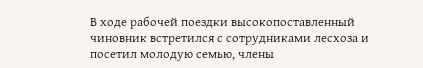В ходе рабочей поездки высокопоставленный чиновник встретился с сотрудниками лесхоза и посетил молодую семью, члены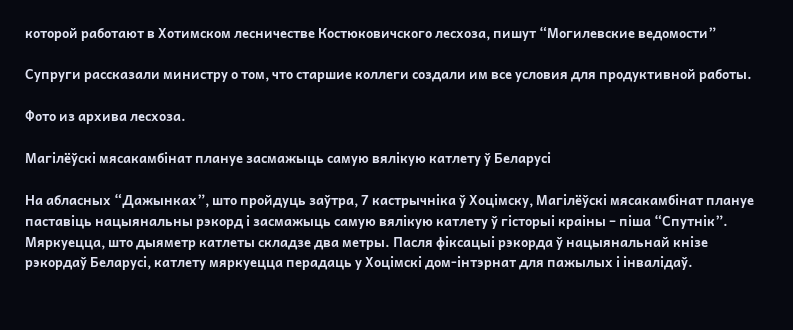которой работают в Хотимском лесничестве Костюковичского лесхоза, пишут “Могилевские ведомости”

Супруги рассказали министру о том, что старшие коллеги создали им все условия для продуктивной работы.

Фото из архива лесхоза.

Магілёўскі мясакамбінат плануе засмажыць самую вялікую катлету ў Беларусі

На абласных “Дажынках”, што пройдуць заўтра, 7 кастрычніка ў Хоцімску, Магілёўскі мясакамбінат плануе паставіць нацыянальны рэкорд і засмажыць самую вялікую катлету ў гісторыі краіны – піша “Спутнік”. Мяркуецца, што дыяметр катлеты складзе два метры. Пасля фіксацыі рэкорда ў нацыянальнай кнізе рэкордаў Беларусі, катлету мяркуецца перадаць у Хоцімскі дом-інтэрнат для пажылых і інвалідаў.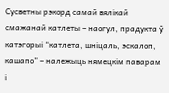Сусветны рэкорд самай вялікай смажанай катлеты – наогул, прадукта ў катэгорыі “катлета, шніцаль, эскалоп, кашапо” – належыць нямецкім паварам і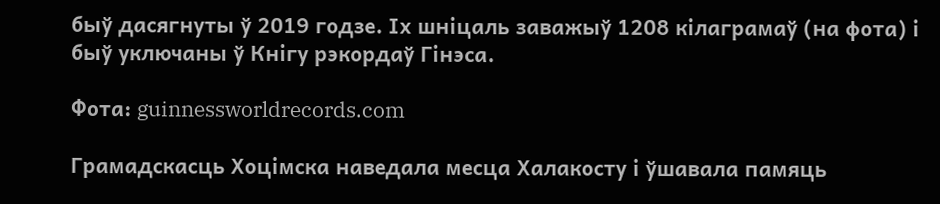быў дасягнуты ў 2019 годзе. Іх шніцаль заважыў 1208 кілаграмаў (на фота) і быў уключаны ў Кнігу рэкордаў Гінэса.

Фота: guinnessworldrecords.com

Грамадскасць Хоцімска наведала месца Халакосту і ўшавала памяць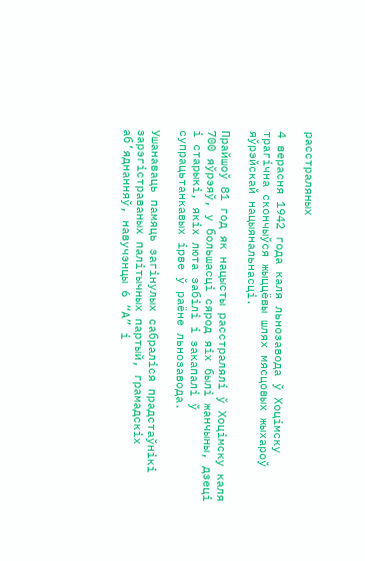расстраляных

4 верасня 1942 года каля льнозавода ў Хоцімску трагічна скончыўся жыццёвы шлях мясцовых жыхароў яўрэйскай нацыянальнасці.

Прайшоў 81 год як нацысты расстралялі ў Хоцімску каля 700 яўрэяў, у большасці сярод яіх былі жанчыны, дзеці і старыкі, якіх люта забілі і закапалі ў супрацьтанкавых ірве ў раёне льнозавода.

Ушанаваць памяць загінулых сабраліся прадстаўнікі зарэгістраваных палітычных партый, грамадскіх аб’яднанняў, навучэнцы 6 “А” і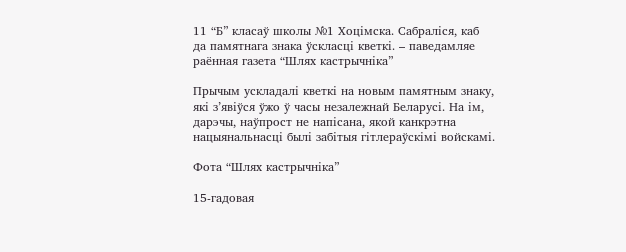11 “Б” класаў школы №1 Хоцімска. Сабраліся, каб да памятнага знака ўскласці кветкі. – паведамляе раённая газета “Шлях кастрычніка”

Прычым ускладалі кветкі на новым памятным знаку, які з’явіўся ўжо ў часы незалежнай Беларусі. На ім, дарэчы, наўпрост не напісана, якой канкрэтна нацыянальнасці былі забітыя гітлераўскімі войскамі.

Фота “Шлях кастрычніка”

15-гадовая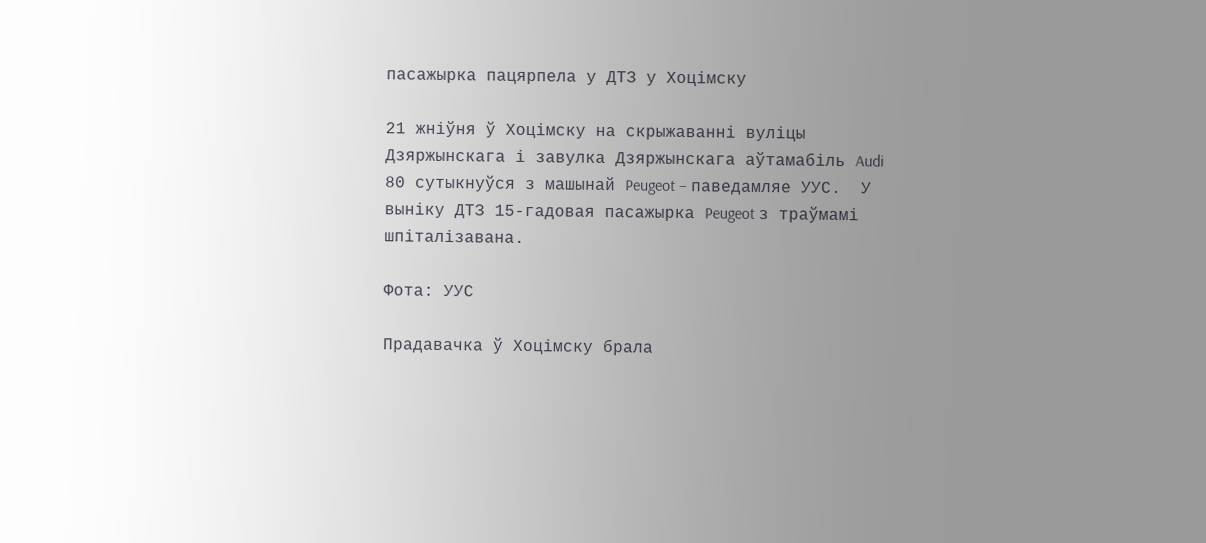пасажырка пацярпела у ДТЗ у Хоцімску

21 жніўня ў Хоцімску на скрыжаванні вуліцы Дзяржынскага і завулка Дзяржынскага аўтамабіль Audi 80 сутыкнуўся з машынай Peugeot – паведамляе УУС.  У выніку ДТЗ 15-гадовая пасажырка Peugeot з траўмамі шпіталізавана.

Фота: УУС

Прадавачка ў Хоцімску брала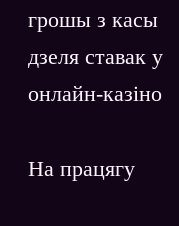грошы з касы дзеля ставак у онлайн-казіно

На працягу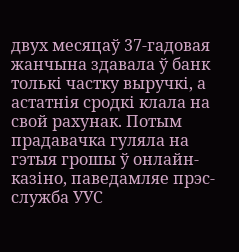двух месяцаў 37-гадовая жанчына здавала ў банк толькі частку выручкі, а астатнія сродкі клала на свой рахунак. Потым прадавачка гуляла на гэтыя грошы ў онлайн-казіно, паведамляе прэс-служба УУС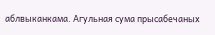аблвыканкама. Агульная сума прысабечаных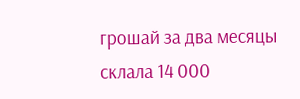грошай за два месяцы склала 14 000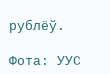рублёў.

Фота: УУС